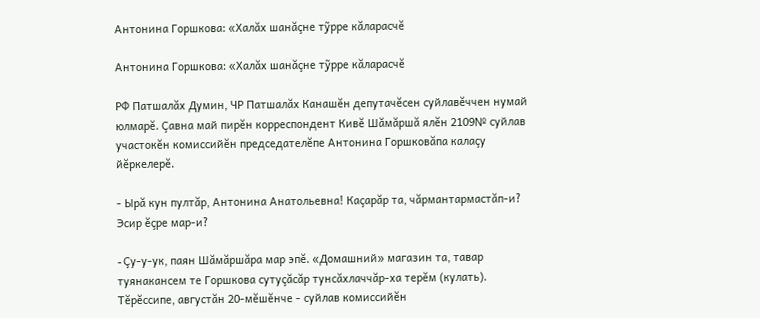Антонина Горшкова: «Халăх шанăçне тỹрре кăларасчĕ

Антонина Горшкова: «Халăх шанăçне тỹрре кăларасчĕ

РФ Патшалăх Думин, ЧР Патшалăх Канашĕн депутачĕсен суйлавĕччен нумай юлмарĕ. Çавна май пирĕн корреспондент Кивĕ Шăмăршă ялĕн 2109№ суйлав участокĕн комиссийĕн председателĕпе Антонина Горшковăпа калаçу йĕркелерĕ.

- Ырă кун пултăр, Антонина Анатольевна! Каçарăр та, чăрмантармастăп-и? Эсир ĕçре мар-и?

- Çу-у-ук, паян Шăмăршăра мар эпĕ. «Домашний» магазин та, тавар туянакансем те Горшкова сутуçăсăр тунсăхлаччăр-ха терĕм (кулать). Тĕрĕссипе, августăн 20-мĕшĕнче - суйлав комиссийĕн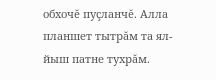обхочĕ пуçланчĕ. Алла планшет тытрăм та ял-йыш патне тухрăм.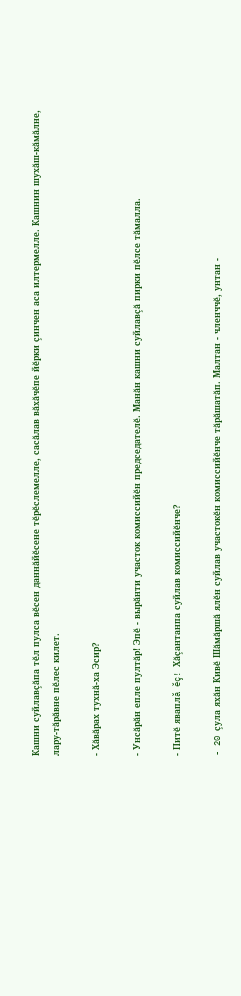Кашни суйлавçăпа тĕл пулса вĕсен даннăйĕсене тĕрĕслемелле, сасăлав вăхăчĕпе йĕрки çинчен аса илтермелле. Кашнин шухăш-кăмăлне, лару-тăрăвне пĕлес килет.

- Хăвăрах тухнă-ха Эсир?

- Унсăрăн епле пултăр! Эпĕ - вырăнти участок комиссийĕн председателĕ. Манăн кашни суйлавçă пирки пĕлсе тăмалла.

- Питĕ яваплă ĕç! Хăçантанпа суйлав комиссийĕнче?

- 20 çула яхăн Кивĕ Шăмăршă ялĕн суйлав участокĕн комиссийĕнче тăрăшатăп. Малтан - членччĕ, унтан -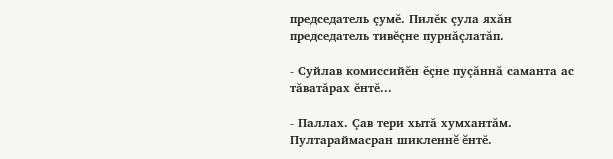председатель çумĕ. Пилĕк çула яхăн председатель тивĕçне пурнăçлатăп.

- Суйлав комиссийĕн ĕçне пуçăннă саманта ас тăватăрах ĕнтĕ...

- Паллах. Çав тери хытă хумхантăм. Пултараймасран шикленнĕ ĕнтĕ.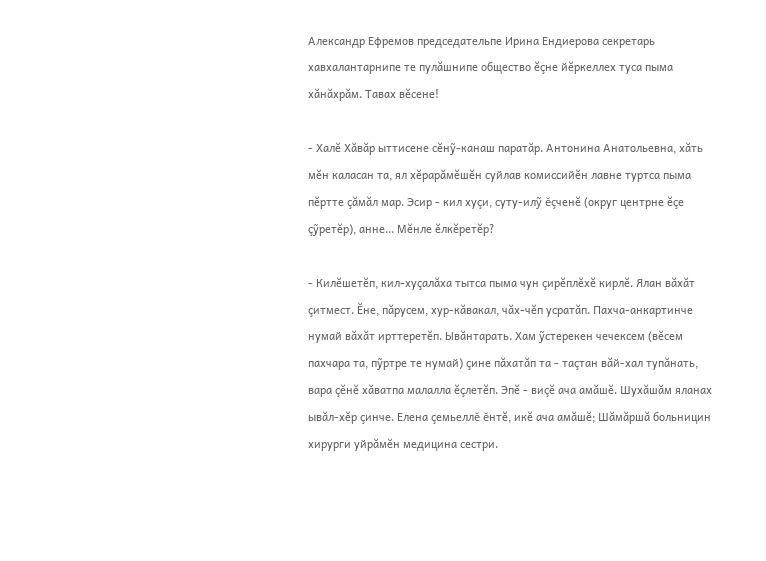Александр Ефремов председательпе Ирина Ендиерова секретарь хавхалантарнипе те пулăшнипе общество ĕçне йĕркеллех туса пыма хăнăхрăм. Тавах вĕсене!

- Халĕ Хăвăр ыттисене сĕнỹ-канаш паратăр. Антонина Анатольевна, хăть мĕн каласан та, ял хĕрарăмĕшĕн суйлав комиссийĕн лавне туртса пыма пĕртте çăмăл мар. Эсир - кил хуçи, суту-илỹ ĕçченĕ (округ центрне ĕçе çỹретĕр), анне... Мĕнле ĕлкĕретĕр?

- Килĕшетĕп, кил-хуçалăха тытса пыма чун çирĕплĕхĕ кирлĕ. Ялан вăхăт çитмест. Ĕне, пăрусем, хур-кăвакал, чăх-чĕп усратăп. Пахча-анкартинче нумай вăхăт ирттеретĕп. Ывăнтарать. Хам ỹстерекен чечексем (вĕсем пахчара та, пỹртре те нумай) çине пăхатăп та - таçтан вăй-хал тупăнать, вара çĕнĕ хăватпа малалла ĕçлетĕп. Эпĕ - виçĕ ача амăшĕ. Шухăшăм яланах ывăл-хĕр çинче. Елена çемьеллĕ ĕнтĕ, икĕ ача амăшĕ; Шăмăршă больницин хирурги уйрăмĕн медицина сестри.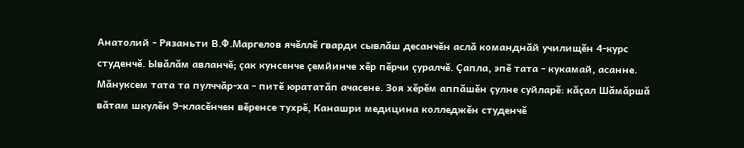Анатолий - Рязаньти В.Ф.Маргелов ячĕллĕ гварди сывлăш десанчĕн аслă команднăй училищĕн 4-курс студенчĕ. Ывăлăм авланчĕ; çак кунсенче çемйинче хĕр пĕрчи çуралчĕ. Çапла, эпĕ тата - кукамай, асанне. Мăнуксем тата та пулччăр-ха - питĕ юрататăп ачасене. Зоя хĕрĕм аппăшĕн çулне суйларĕ: кăçал Шăмăршă вăтам шкулĕн 9-класĕнчен вĕренсе тухрĕ, Канашри медицина колледжĕн студенчĕ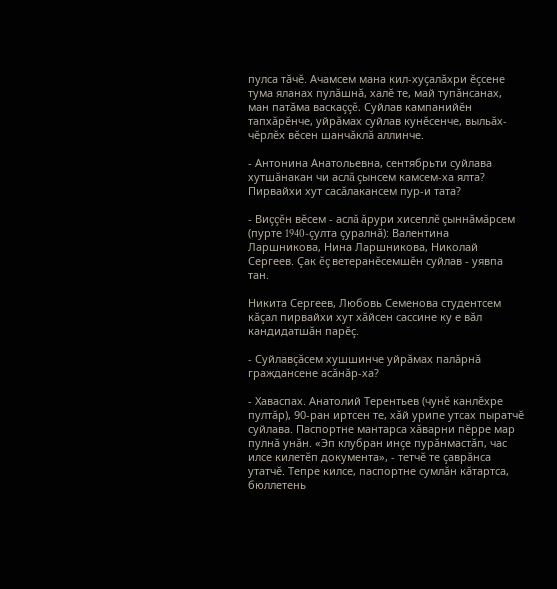пулса тăчĕ. Ачамсем мана кил-хуçалăхри ĕçсене тума яланах пулăшнă, халĕ те, май тупăнсанах, ман патăма васкаççĕ. Суйлав кампанийĕн тапхăрĕнче, уйрăмах суйлав кунĕсенче, выльăх-чĕрлĕх вĕсен шанчăклă аллинче.

- Антонина Анатольевна, сентябрьти суйлава хутшăнакан чи аслă çынсем камсем-ха ялта? Пирвайхи хут сасăлакансем пур-и тата?

- Виççĕн вĕсем - аслă ăрури хисеплĕ çыннăмăрсем (пурте 1940-çулта çуралнă): Валентина Ларшникова, Нина Ларшникова, Николай Сергеев. Çак ĕç ветеранĕсемшĕн суйлав - уявпа тан.

Никита Сергеев, Любовь Семенова студентсем кăçал пирвайхи хут хăйсен сассине ку е вăл кандидатшăн парĕç.

- Суйлавçăсем хушшинче уйрăмах палăрнă граждансене асăнăр-ха?

- Хаваспах. Анатолий Терентьев (чунĕ канлĕхре пултăр), 90-ран иртсен те, хăй урипе утсах пыратчĕ суйлава. Паспортне мантарса хăварни пĕрре мар пулнă унăн. «Эп клубран инçе пурăнмастăп, час илсе килетĕп документа», - тетчĕ те çаврăнса утатчĕ. Тепре килсе, паспортне сумлăн кăтартса, бюллетень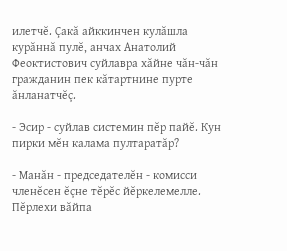илетчĕ. Çакă айккинчен кулăшла курăннă пулĕ, анчах Анатолий Феоктистович суйлавра хăйне чăн-чăн гражданин пек кăтартнине пурте ăнланатчĕç.

- Эсир - суйлав системин пĕр пайĕ. Кун пирки мĕн калама пултаратăр?

- Манăн - председателĕн - комисси членĕсен ĕçне тĕрĕс йĕркелемелле. Пĕрлехи вăйпа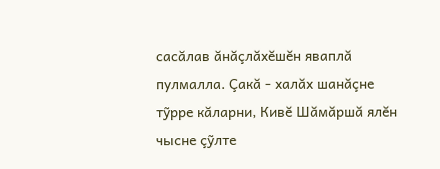сасăлав ăнăçлăхĕшĕн яваплă пулмалла. Çакă - халăх шанăçне тỹрре кăларни, Кивĕ Шăмăршă ялĕн чысне çỹлте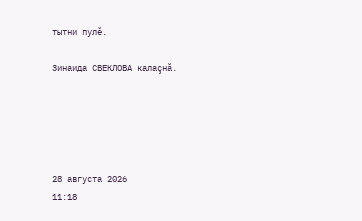тытни пулĕ.

Зинаида СВЕКЛОВА калаçнă.





28 августа 2026
11:18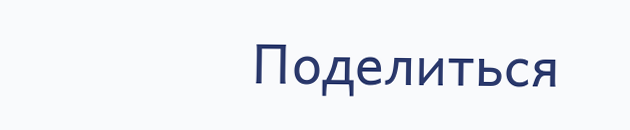Поделиться